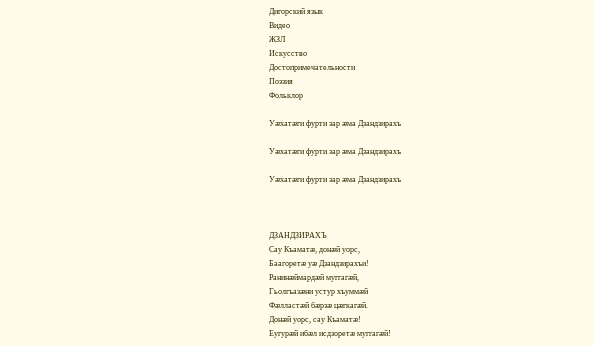Дигорский язык
Видео
ЖЗЛ
Искусство
Достопримечательности
Поэзия
Фольклор

Уæхатӕги фурти зар æма Дзандзирахъ

Уæхатӕги фурти зар æма Дзандзирахъ

Уæхатӕги фурти зар æма Дзандзирахъ



ДЗАНДЗИРАХЪ
Сау Къаматӕ, донӕй уорс,
Баагоретӕ уæ Дзандзирахъи!
Ранинӕймардӕй муггагӕй,
Гьолгъазӕни устур хъуммӕй
Фӕлластӕй бӕрзæ цӕгкагӕй.
Донӕй уорс, сау Къаматӕ!
Еугурӕй ибӕл исдзоретæ муггагæй!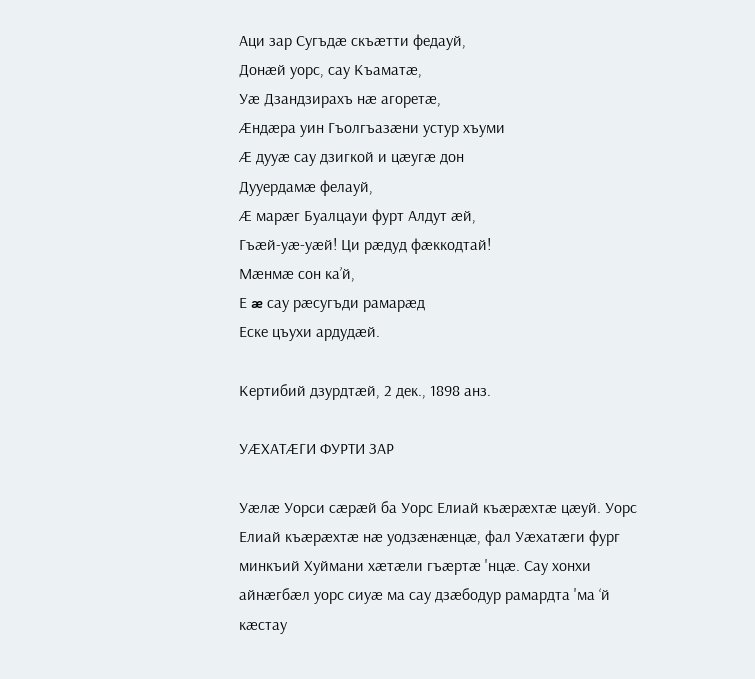Аци зар Сугъдӕ скъӕтти федауй,
Донӕй уорс, сау Къаматӕ,
Уæ Дзандзирахъ нӕ агоретæ,
Ӕндӕра уин Гъолгъазæни устур хъуми
Ӕ дууӕ сау дзигкой и цӕугӕ дон
Дууердамæ фелауй,
Ӕ марæг Буалцауи фурт Алдут ӕй,
Гъӕй-уӕ-уæй! Ци рæдуд фӕккодтай!
Мӕнмæ сон ка’й,
Е æ сау рæсугъди рамарæд
Еске цъухи ардудæй.

Кертибий дзурдтӕй, 2 дек., 1898 анз.

УÆХАТӔГИ ФУРТИ ЗАР

Уӕлӕ Уорси сӕрӕй ба Уорс Елиай къӕрӕхтӕ цӕуй. Уорс Елиай къæрӕхтӕ нӕ уодзӕнӕнцӕ, фал Уӕхатӕги фург минкъий Хуймани хӕтæли гъæртæ 'нцӕ. Сау хонхи айнӕгбӕл уорс сиуӕ ма сау дзӕбодур рамардта 'ма ‘й кӕстау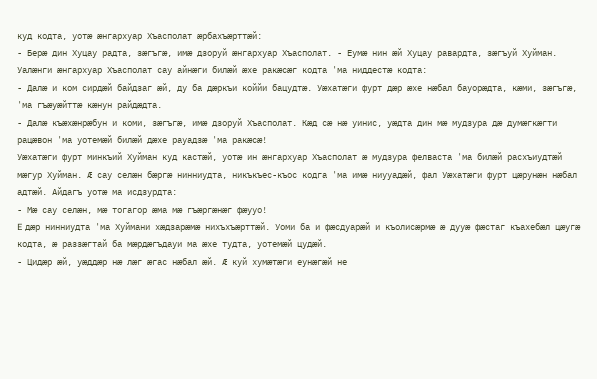куд кодта, уотӕ æнгархуар Хъасполат ӕрбахъӕрттӕй:
- Берӕ дин Хуцау радта, зӕгъгӕ, имӕ дзоруй ӕнгархуар Хъасполат. - Еумӕ нин ӕй Хуцау равардта, зӕгъуй Хуйман.
Уалӕнги ӕнгархуар Хъасполат сау айнӕги билӕй ӕхе ракӕсӕг кодта 'ма ниддестӕ кодта:
- Далӕ и ком сирдӕй байдзаг ӕй, ду ба дӕркъи коййи бацудтӕ. Уӕхатӕги фурт дӕр ӕхе нӕбал бауорӕдта, кӕми, зæгъгæ, 'ма гъæуӕйттӕ кӕнун райдӕдта.
- Далӕ къӕхӕнрӕбун и коми, зӕгъгæ, имӕ дзоруй Хъасполат. Кӕд сæ нæ уинис, уӕдта дин мӕ мудзура дӕ думæгкӕгти рацӕвон 'ма уотемӕй билӕй дӕхе рауадзæ 'ма ракӕсæ!
Уæхатӕги фурт минкъий Хуйман куд кастӕй, уотӕ ин ӕнгархуар Хъасполат ӕ мудзура фелваста 'ма билӕй расхъиудтӕй мӕгур Хуйман. Ӕ сау селæн бӕргӕ нинниудта, никъкъес-къос кодга 'ма имӕ ниууадӕй, фал Уӕхатӕги фурт цӕрунӕн нӕбал адтӕй. Айдагъ уотӕ ма исдзурдта:
- Мӕ сау селӕн, мӕ тогагор ӕма мӕ гъӕргӕнӕг фӕууо!
E дӕр нинниудта 'ма Хуймани хӕдзарӕмӕ нихъхъӕрттӕй. Уоми ба и фӕсдуарӕй и къолисӕрмӕ ӕ дууӕ фӕстаг къахебӕл цӕугӕ кодта, ӕ раззӕгтай ба мӕрдӕгъдауи ма ӕхе тудта, уотемӕй цудӕй.
- Цидӕр æй, уӕддӕр нӕ лӕг ӕгас нӕбал ӕй. Ӕ куй хумӕтӕги еунӕгæй не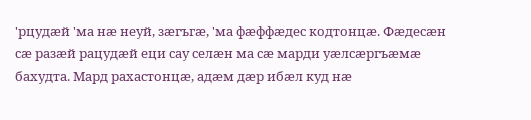'рцудӕй 'ма нӕ неуй, зӕгъгæ, 'ма фӕффӕдес кодтонцӕ. Фӕдесӕн сӕ разӕй рацудӕй еци сау селӕн ма сæ марди уӕлсӕргъӕмӕ бахудта. Мард рахастонцӕ, адӕм дӕр ибӕл куд нӕ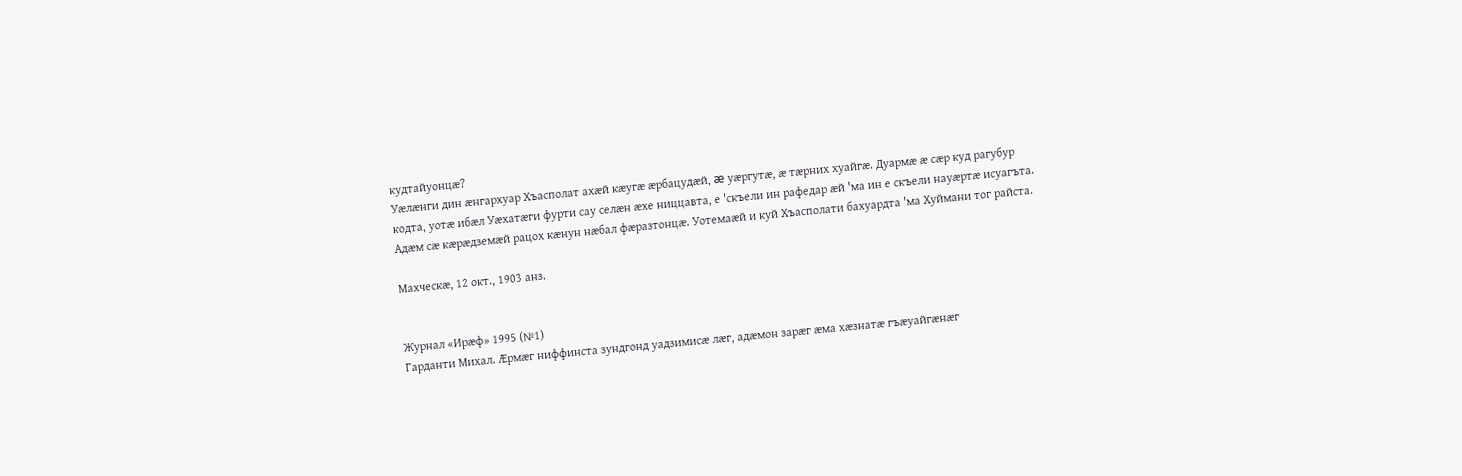кудтайуонцӕ?
Уӕлӕнги дин ӕнгархуар Хъасполат ахӕй кӕугӕ ӕрбацудæй, æ уӕргутæ, ӕ тӕрних хуайгӕ. Дуармӕ ӕ сӕр куд рагубур кодта, уотӕ ибӕл Уӕхатӕги фурти сау селӕн ӕхе ниццавта, е 'скъели ин рафедар ӕй 'ма ин е скъели науӕртӕ исуагъта. Адӕм сӕ кӕрӕдземӕй рацох кӕнун нӕбал фӕразтонцӕ. Уотемаӕй и куй Хъасполати бахуардта 'ма Хуймани тог райста.

Махческæ, 12 окт., 1903 анз.


Журнал «Ирæф» 1995 (№1)
Гарданти Михал. Æрмæг ниффинста зундгонд уадзимисæ лæг, адæмон зарæг æма хæзнатæ гъæуайгæнæг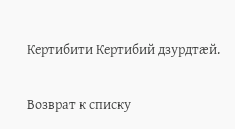Кертибити Кертибий дзурдтæй.


Возврат к списку